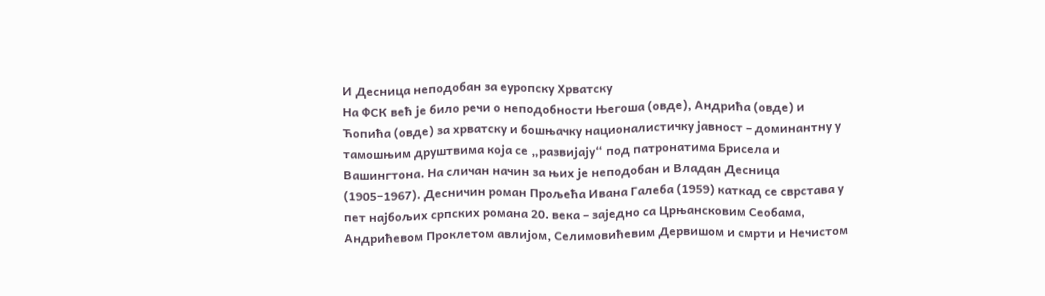И Десница неподобан за еуропску Хрватску
На ФСК већ је било речи о неподобности Његоша (овде), Андрића (овде) и Ћопића (овде) за хрватску и бошњачку националистичку јавност – доминантну у тамошњим друштвима која се „развијају“ под патронатима Брисела и Вашингтона. На сличан начин за њих је неподобан и Владан Десница (1905−1967). Десничин роман Прољећа Ивана Галеба (1959) каткад се сврстава у пет најбољих српских романа 20. века – заједно са Црњансковим Сеобама, Андрићевом Проклетом авлијом, Селимовићевим Дервишом и смрти и Нечистом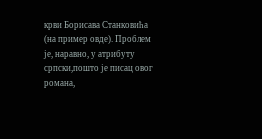крви Борисава Станковића (на пример овде). Проблем је, наравно, у атрибуту српски,пошто је писац овог романа,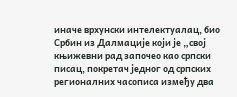иначе врхунски интелектуалац, био Србин из Далмације који је „свој књижевни рад започео као српски писац, покретач једног од српских регионалних часописа између два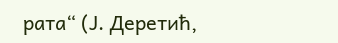рата“ (Ј. Деретић,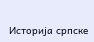Историја српске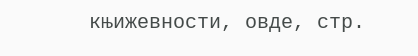књижевности, овде, стр.